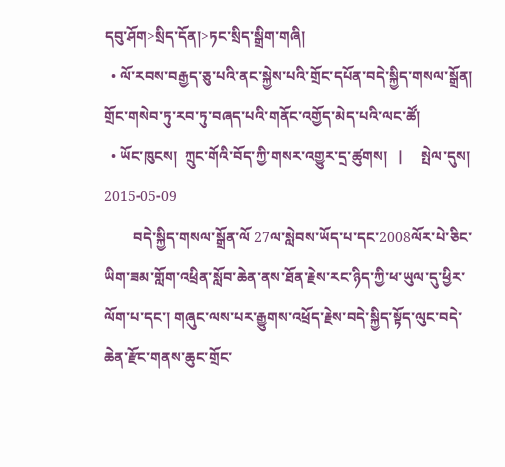དབུ་ཤོག>སྲིད་དོན།>ཏང་སྲིད་སྒྲིག་གཞི།
  • ལོ་རབས་བརྒྱད་ཅུ་པའི་ནང་སྐྱེས་པའི་གྲོང་དཔོན་བདེ་སྐྱིད་གསལ་སྒྲོན། གྲོང་གསེབ་ཏུ་རབ་ཏུ་བཞད་པའི་གནོང་འགྱོད་མེད་པའི་ལང་ཚོ།
  • ཡོང་ཁུངས།  ཀྲུང་གོའི་བོད་ཀྱི་གསར་འགྱུར་དྲ་ཚུགས།   |     སྤེལ་དུས།  2015-05-09
        བདེ་སྐྱིད་གསལ་སྒྲོན་ལོ 27ལ་སླེབས་ཡོད་པ་དང་2008ལོར་པེ་ཅིང་ཡིག་ཟམ་གློག་འཕྲིན་སློབ་ཆེན་ནས་ཐོན་རྗེས་རང་ཉིད་ཀྱི་ཕ་ཡུལ་དུ་ཕྱིར་ལོག་པ་དང་། གཞུང་ལས་པར་རྒྱུགས་འཕྲོད་རྗེས་བདེ་སྐྱིད་སྟོད་ལུང་བདེ་ཆེན་རྫོང་གནས་ཆུང་གྲོང་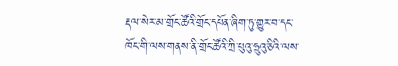རྡལ་སེར་མ་གྲོང་ཚོའི་གྲོང་དཔོན་ཞིག་ཏུ་གྱུར་བ་དང་ཁོང་གི་ལས་གནས་ནི་གྲོང་ཚོའི་ཀྲི་པུའུ་ཧྲུའུ་ཅིའི་ལས་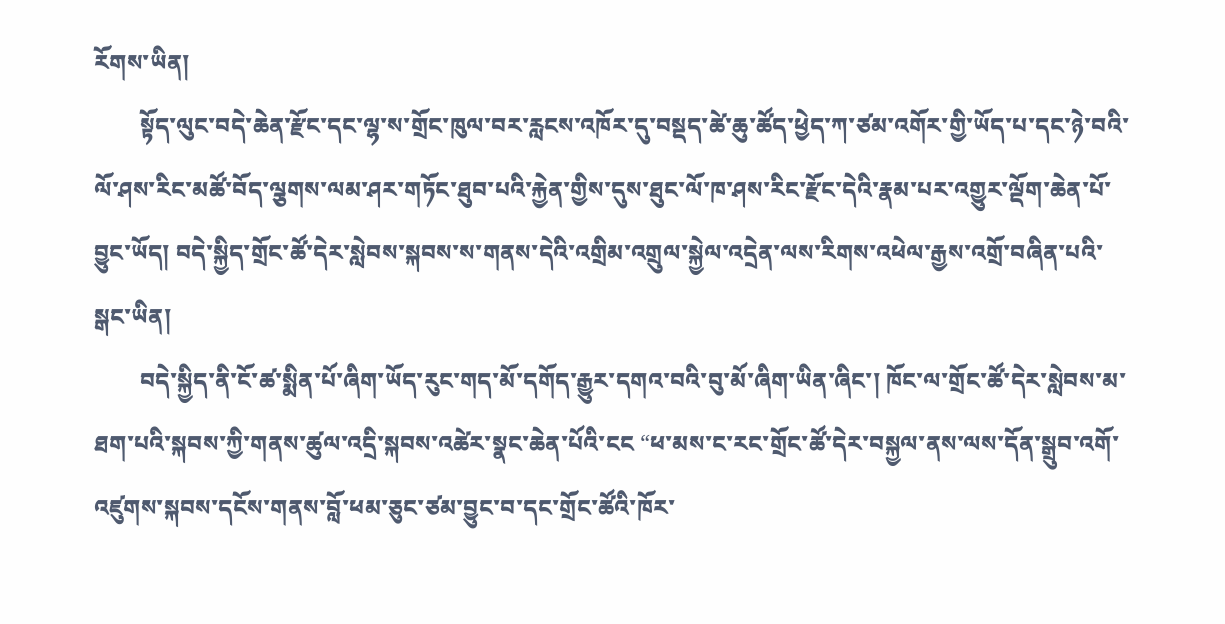རོགས་ཡིན།
        སྟོད་ལུང་བདེ་ཆེན་རྫོང་དང་ལྷ་ས་གྲོང་ཁུལ་བར་རླངས་འཁོར་དུ་བསྡད་ཚེ་ཆུ་ཚོད་ཕྱེད་ཀ་ཙམ་འགོར་གྱི་ཡོད་པ་དང་ཉེ་བའི་ལོ་ཤས་རིང་མཚོ་བོད་ལྕགས་ལམ་ཤར་གཏོང་ཐུབ་པའི་རྐྱེན་གྱིས་དུས་ཐུང་ལོ་ཁ་ཤས་རིང་རྫོང་དེའི་རྣམ་པར་འགྱུར་ལྡོག་ཆེན་པོ་བྱུང་ཡོད། བདེ་སྐྱིད་གྲོང་ཚོ་དེར་སླེབས་སྐབས་ས་གནས་དེའི་འགྲིམ་འགྲུལ་སྐྱེལ་འདྲེན་ལས་རིགས་འཕེལ་རྒྱས་འགྲོ་བཞིན་པའི་སྒང་ཡིན།
        བདེ་སྐྱིད་ནི་ངོ་ཚ་སྨིན་པོ་ཞིག་ཡོད་རུང་གད་མོ་དགོད་རྒྱུར་དགའ་བའི་བུ་མོ་ཞིག་ཡིན་ཞིང་། ཁོང་ལ་གྲོང་ཚོ་དེར་སླེབས་མ་ཐག་པའི་སྐབས་ཀྱི་གནས་ཚུལ་འདྲི་སྐབས་འཚེར་སྣང་ཆེན་པོའི་ངང “ཕ་མས་ང་རང་གྲོང་ཚོ་དེར་བསྐྱལ་ནས་ལས་དོན་སྒྲུབ་འགོ་འཛུགས་སྐབས་དངོས་གནས་བློ་ཕམ་ཅུང་ཙམ་བྱུང་བ་དང་གྲོང་ཚོའི་ཁོར་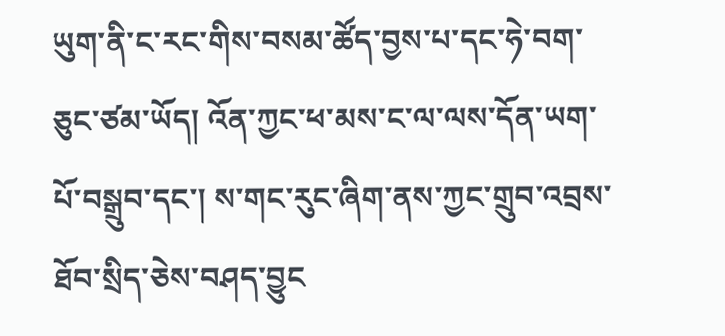ཡུག་ནི་ང་རང་གིས་བསམ་ཚོད་བྱས་པ་དང་ཧེ་བག་ཅུང་ཙམ་ཡོད། འོན་ཀྱང་ཕ་མས་ང་ལ་ལས་དོན་ཡག་པོ་བསྒྲུབ་དང་། ས་གང་རུང་ཞིག་ནས་ཀྱང་གྲུབ་འབྲས་ཐོབ་སྲིད་ཅེས་བཤད་བྱུང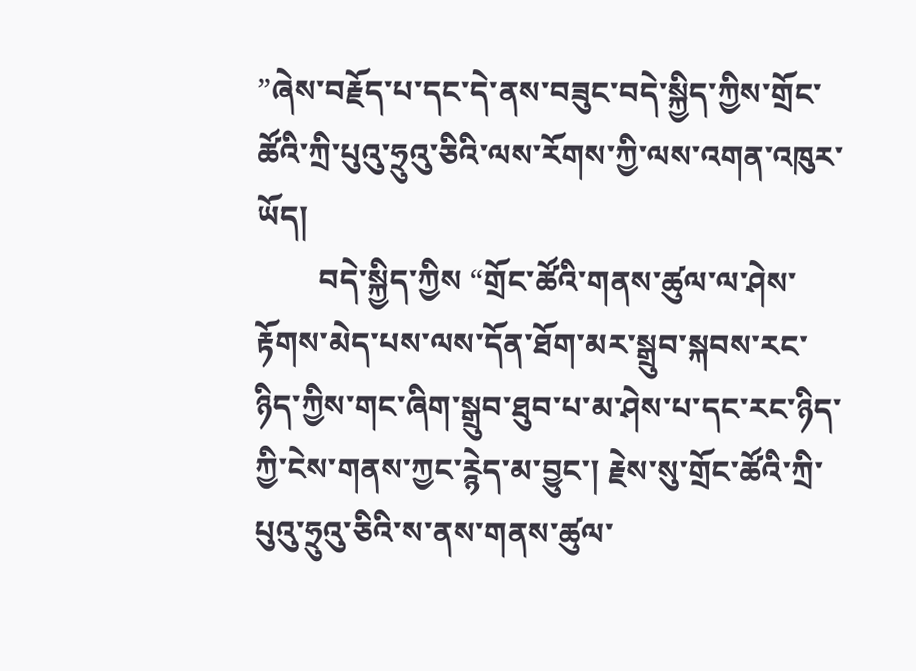”ཞེས་བརྗོད་པ་དང་དེ་ནས་བཟུང་བདེ་སྐྱིད་ཀྱིས་གྲོང་ཚོའི་ཀྲི་པུའུ་ཧྲུའུ་ཅིའི་ལས་རོགས་ཀྱི་ལས་འགན་འཁུར་ཡོད།
        བདེ་སྐྱིད་ཀྱིས “གྲོང་ཚོའི་གནས་ཚུལ་ལ་ཤེས་རྟོགས་མེད་པས་ལས་དོན་ཐོག་མར་སྒྲུབ་སྐབས་རང་ཉིད་ཀྱིས་གང་ཞིག་སྒྲུབ་ཐུབ་པ་མ་ཤེས་པ་དང་རང་ཉིད་ཀྱི་ངེས་གནས་ཀྱང་ཪྙེད་མ་བྱུང་། རྗེས་སུ་གྲོང་ཚོའི་ཀྲི་པུའུ་ཧྲུའུ་ཅིའི་ས་ནས་གནས་ཚུལ་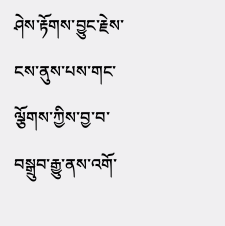ཤེས་རྟོགས་བྱུང་རྗེས་ངས་ནུས་པས་གང་ལྕོགས་ཀྱིས་བྱ་བ་བསྒྲུབ་རྒྱུ་ནས་འགོ་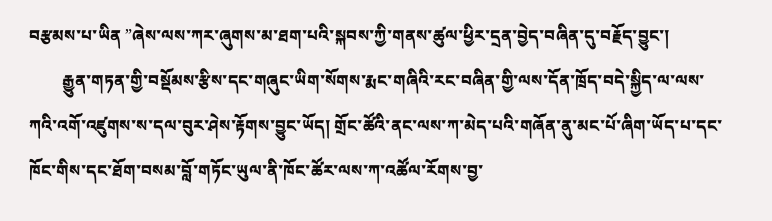བརྩམས་པ་ཡིན ”ཞེས་ལས་ཀར་ཞུགས་མ་ཐག་པའི་སྐབས་ཀྱི་གནས་ཚུལ་ཕྱིར་དྲན་བྱེད་བཞིན་དུ་བརྗོད་བྱུང་།
        རྒྱུན་གཏན་གྱི་བསྡོམས་རྩིས་དང་གཞུང་ཡིག་སོགས་རྨང་གཞིའི་རང་བཞིན་གྱི་ལས་དོན་ཁྲོད་བདེ་སྐྱིད་ལ་ལས་ཀའི་འགོ་འཛུགས་ས་དལ་བུར་ཤེས་རྟོགས་བྱུང་ཡོད། གྲོང་ཚོའི་ནང་ལས་ཀ་མེད་པའི་གཞོན་ནུ་མང་པོ་ཞིག་ཡོད་པ་དང་ཁོང་གིས་དང་ཐོག་བསམ་བློ་གཏོང་ཡུལ་ནི་ཁོང་ཚོར་ལས་ཀ་འཚོལ་རོགས་བྱ་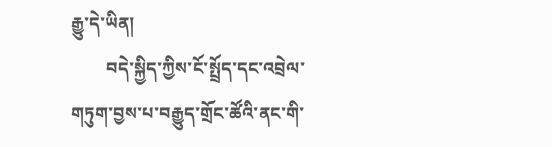རྒྱུ་དེ་ཡིན།
        བདེ་སྐྱིད་ཀྱིས་ངོ་སྤྲོད་དང་འབྲེལ་གཏུག་བྱས་པ་བརྒྱུད་གྲོང་ཚོའི་ནང་གི་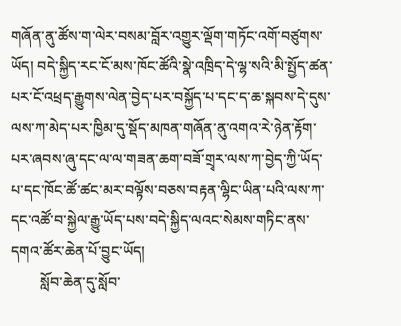གཞོན་ནུ་ཚོས་ག་ལེར་བསམ་བློར་འགྱུར་ལྡོག་གཏོང་འགོ་བཙུགས་ཡོད། བདེ་སྐྱིད་རང་ངོ་མས་ཁོང་ཚོའི་སྣེ་འཁྲིད་དེ་ལྷ་སའི་མི་སྤྱོད་ཚན་པར་ངོ་འཕྲད་རྒྱུགས་ལེན་བྱེད་པར་བསྐྱོད་པ་དང་ད་ཆ་སྐབས་དེ་དུས་ལས་ཀ་མེད་པར་ཁྱིམ་དུ་སྡོད་མཁན་གཞོན་ནུ་འགའ་རེ་ཉེན་རྟོག་པར་ཞབས་ཞུ་དང་ལ་ལ་གཟན་ཆག་བཟོ་གྲྭར་ལས་ཀ་བྱེད་ཀྱི་ཡོད་པ་དང་ཁོང་ཚོ་ཚང་མར་བལྟོས་བཅས་བརྟན་ལྷིང་ཡིན་པའི་ལས་ཀ་དང་འཚོ་བ་སྐྱེལ་རྒྱུ་ཡོད་པས་བདེ་སྐྱིད་ལའང་སེམས་གཏིང་ནས་དགའ་ཚོར་ཆེན་པོ་བྱུང་ཡོད།
        སློབ་ཆེན་དུ་སློབ་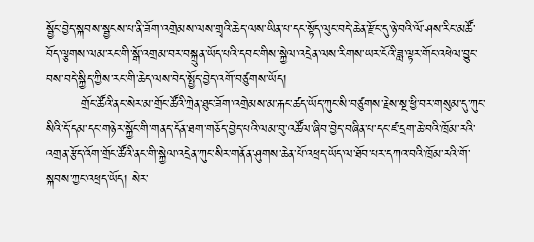སྦྱོང་བྱེད་སྐབས་སྦྱངས་པ་ནི་ཟོག་འགྲེམས་ལས་གྲྭའི་ཆེད་ལས་ཡིན་པ་དང་སྟོད་ལུང་བདེ་ཆེན་རྫོང་དུ་ཉེ་བའི་ལོ་ཤས་རིང་མཚོ་བོད་ལྕགས་ལམ་རང་གི་སྒོ་འགྲམ་བར་བསྐྲུན་ཡོད་པའི་དབང་གིས་སྐྱེལ་འདྲེན་ལས་རིགས་ཡར་ངོའི་ཟླ་ལྟར་གོང་འཕེལ་བྱུང་བས་བདེ་སྐྱིད་ཀྱིས་རང་གི་ཆེད་ལས་བེད་སྤྱོད་བྱེད་འགོ་བཙུགས་ཡོད།
        གྲོང་ཚོའི་ནང་སེར་མ་གྲོང་ཚོའི་ཀྲེན་ཐུང་ཟོག་འགྲེམས་མ་རྐང་ཚད་ཡོད་ཀུང་སི་བཙུགས་རྗེས་སྔ་ཕྱི་བར་གསུམ་དུ་ཀུང་སིའི་དོ་དམ་དང་གཉེར་སྐྱོང་གི་གནད་དོན་ཐག་གཅོད་བྱེད་པའི་ལམ་བུ་འཚོལ་ཞིབ་བྱེད་བཞིན་པ་དང་ཛ་དྲག་ཆེ་བའི་ཁྲོམ་རའི་འགྲན་རྩོད་འོག་གྲོང་ཚོའི་ནང་གི་སྐྱེལ་འདྲེན་ཀུང་སིར་གནོན་ཤུགས་ཆེན་པོ་འཕྲད་ཡོད་ལ་ཐོབ་པར་དཀའ་བའི་ཁྲོམ་རའི་གོ་སྐབས་ཀྱང་འཕྲད་ཡོད། སེར་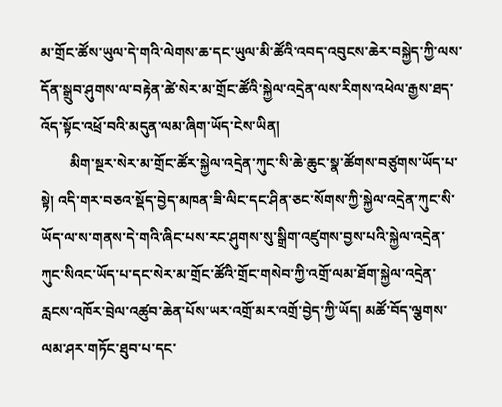མ་གྲོང་ཚོས་ཡུལ་དེ་གའི་ལེགས་ཆ་དང་ཡུལ་མི་ཚོའི་འབད་འབུངས་ཆེར་བསྐྱེད་ཀྱི་ལས་དོན་སྒྲུབ་ཤུགས་ལ་བརྟེན་ཚེ་སེར་མ་གྲོང་ཚོའི་སྐྱེལ་འདྲེན་ལས་རིགས་འཕེལ་རྒྱས་ཐད་འོད་སྟོང་འཕྲོ་བའི་མདུན་ལམ་ཞིག་ཡོད་ངེས་ཡིན།
        མིག་སྔར་སེར་མ་གྲོང་ཚོར་སྐྱེལ་འདྲེན་ཀུང་སི་ཆེ་ཆུང་སྣ་ཚོགས་བཙུགས་ཡོད་པ་སྟེ། འདི་གར་བཅའ་སྡོད་བྱེད་མཁན་ཟི་ལིང་དང་ཤིན་ཅང་སོགས་ཀྱི་སྐྱེལ་འདྲེན་ཀུང་སི་ཡོད་ལ་ས་གནས་དེ་གའི་ཞིང་པས་རང་ཤུགས་སུ་སྒྲིག་འཛུགས་བྱས་པའི་སྐྱེལ་འདྲེན་ཀུང་སིའང་ཡོད་པ་དང་སེར་མ་གྲོང་ཚོའི་གྲོང་གསེབ་ཀྱི་འགྲོ་ལམ་ཐོག་སྐྱེལ་འདྲེན་རླངས་འཁོར་བྲེལ་འཚུབ་ཆེན་པོས་ཡར་འགྲོ་མར་འགྲོ་བྱེད་ཀྱི་ཡོད། མཚོ་བོད་ལྕགས་ལམ་ཤར་གཏོང་ཐུབ་པ་དང་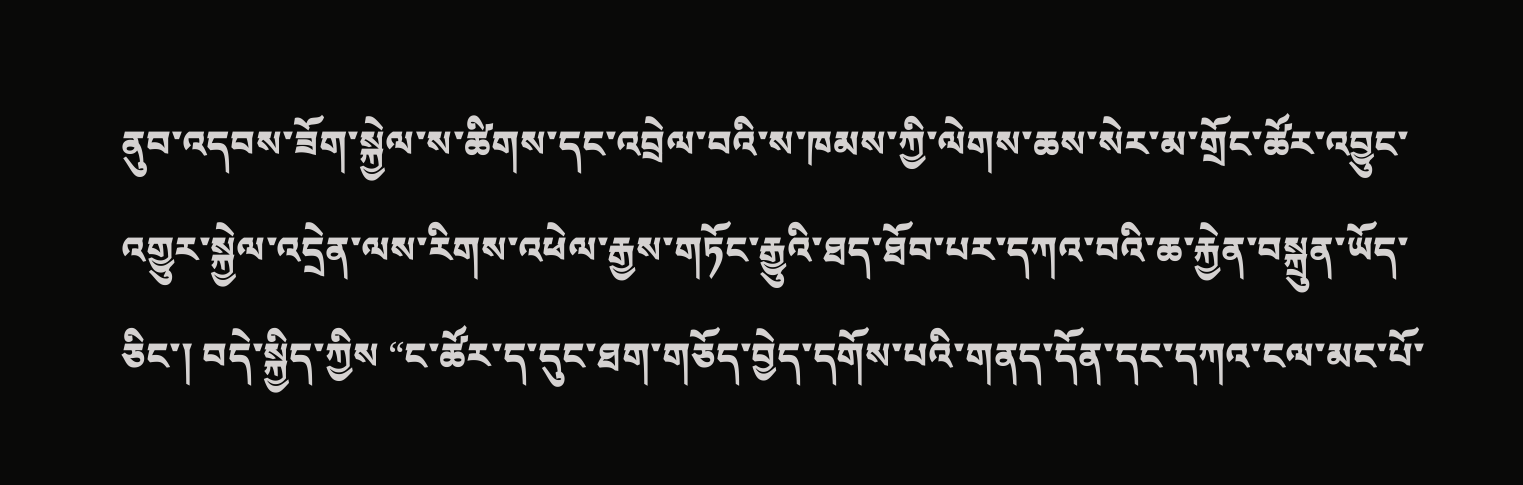ནུབ་འདབས་ཟོག་སྐྱེལ་ས་ཚིགས་དང་འབྲེལ་བའི་ས་ཁམས་ཀྱི་ལེགས་ཆས་སེར་མ་གྲོང་ཚོར་འབྱུང་འགྱུར་སྐྱེལ་འདྲེན་ལས་རིགས་འཕེལ་རྒྱས་གཏོང་རྒྱུའི་ཐད་ཐོབ་པར་དཀའ་བའི་ཆ་རྐྱེན་བསྐྲུན་ཡོད་ཅིང་། བདེ་སྐྱིད་ཀྱིས “ང་ཚོར་ད་དུང་ཐག་གཅོད་བྱེད་དགོས་པའི་གནད་དོན་དང་དཀའ་ངལ་མང་པོ་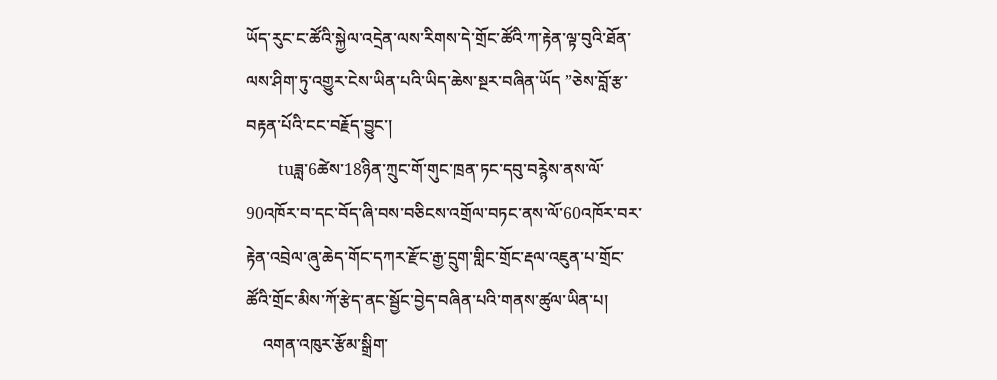ཡོད་རུང་ང་ཚོའི་སྐྱེལ་འདྲེན་ལས་རིགས་དེ་གྲོང་ཚོའི་ཀ་རྟེན་ལྟ་བུའི་ཐོན་ལས་ཤིག་ཏུ་འགྱུར་ངེས་ཡིན་པའི་ཡིད་ཆེས་སྔར་བཞིན་ཡོད ”ཅེས་བློ་རྩ་བརྟན་པོའི་ངང་བརྗོད་བྱུང་།
        tuཟླ་6ཚེས་18ཉིན་ཀྲུང་གོ་གུང་ཁྲན་ཏང་དབུ་བཪྙེས་ནས་ལོ་90འཁོར་བ་དང་བོད་ཞི་བས་བཅིངས་འགྲོལ་བཏང་ནས་ལོ་60འཁོར་བར་རྟེན་འབྲེལ་ཞུ་ཆེད་གོང་དཀར་རྫོང་རྒྱ་དྲུག་གླིང་གྲོང་རྡལ་འཇུན་པ་གྲོང་ཚོའི་གྲོང་མིས་ཀོ་རྩེད་ནང་སྦྱོང་བྱེད་བཞིན་པའི་གནས་ཚུལ་ཡིན་པ།
    འགན་འཁུར་རྩོམ་སྒྲིག་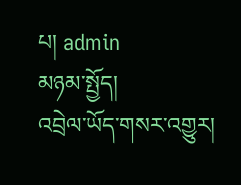པ། admin
མཉམ་སྤྱོད།
འབྲེལ་ཡོད་གསར་འགྱུར།